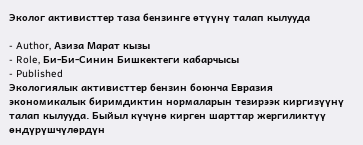Эколог активисттер таза бензинге өтүүнү талап кылууда

- Author, Азиза Марат кызы
- Role, Би-Би-Синин Бишкектеги кабарчысы
- Published
Экологиялык активисттер бензин боюнча Евразия экономикалык биримдиктин нормаларын тезирээк киргизүүнү талап кылууда. Быйыл күчүнө кирген шарттар жергиликтүү өндүрүшчүлөрдүн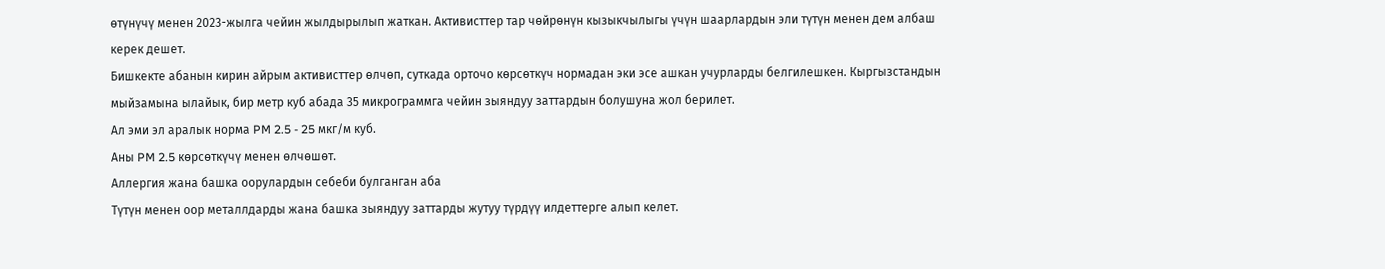өтүнүчү менен 2023-жылга чейин жылдырылып жаткан. Активисттер тар чөйрөнүн кызыкчылыгы үчүн шаарлардын эли түтүн менен дем албаш керек дешет.
Бишкекте абанын кирин айрым активисттер өлчөп, суткада орточо көрсөткүч нормадан эки эсе ашкан учурларды белгилешкен. Кыргызстандын мыйзамына ылайык, бир метр куб абада 35 микрограммга чейин зыяндуу заттардын болушуна жол берилет.
Ал эми эл аралык норма PM 2.5 - 25 мкг/м куб.
Аны PM 2.5 көрсөткүчү менен өлчөшөт.
Аллергия жана башка оорулардын себеби булганган аба
Түтүн менен оор металлдарды жана башка зыяндуу заттарды жутуу түрдүү илдеттерге алып келет.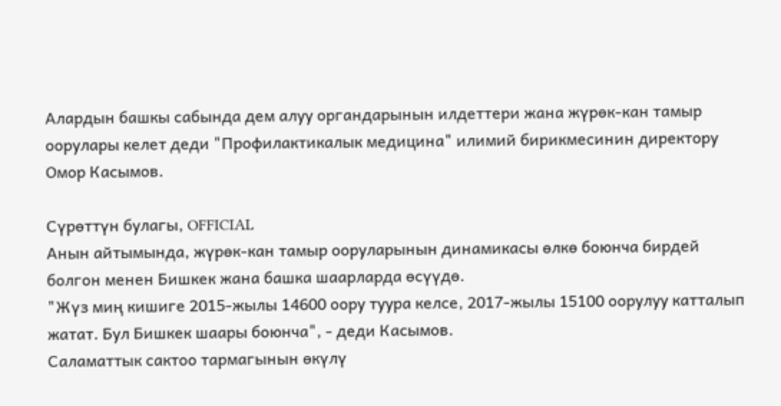Алардын башкы сабында дем алуу органдарынын илдеттери жана жүрөк-кан тамыр оорулары келет деди "Профилактикалык медицина" илимий бирикмесинин директору Омор Касымов.

Сүрөттүн булагы, OFFICIAL
Анын айтымында, жүрөк-кан тамыр ооруларынын динамикасы өлкө боюнча бирдей болгон менен Бишкек жана башка шаарларда өсүүдө.
"Жүз миң кишиге 2015-жылы 14600 оору туура келсе, 2017-жылы 15100 оорулуу катталып жатат. Бул Бишкек шаары боюнча", - деди Касымов.
Саламаттык сактоо тармагынын өкүлү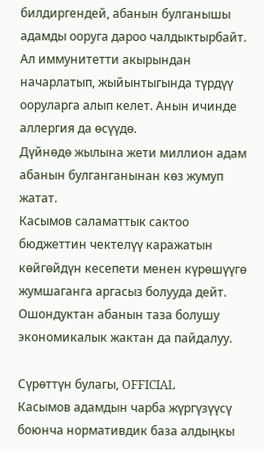билдиргендей, абанын булганышы адамды ооруга дароо чалдыктырбайт. Ал иммунитетти акырындан начарлатып, жыйынтыгында түрдүү ооруларга алып келет. Анын ичинде аллергия да өсүүдө.
Дүйнөдө жылына жети миллион адам абанын булганганынан көз жумуп жатат.
Касымов саламаттык сактоо бюджеттин чектелүү каражатын көйгөйдүн кесепети менен күрөшүүгө жумшаганга аргасыз болууда дейт.
Ошондуктан абанын таза болушу экономикалык жактан да пайдалуу.

Сүрөттүн булагы, OFFICIAL
Касымов адамдын чарба жүргүзүүсү боюнча нормативдик база алдыңкы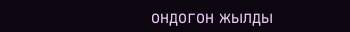ондогон жылды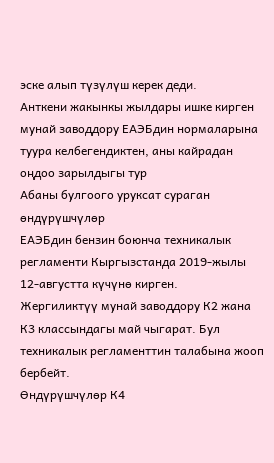эске алып түзүлүш керек деди.
Анткени жакынкы жылдары ишке кирген мунай заводдору ЕАЭБдин нормаларына туура келбегендиктен, аны кайрадан оңдоо зарылдыгы тур
Абаны булгоого уруксат сураган өндүрүшчүлөр
ЕАЭБдин бензин боюнча техникалык регламенти Кыргызстанда 2019-жылы 12-августта күчүнө кирген.
Жергиликтүү мунай заводдору К2 жана К3 классындагы май чыгарат. Бул техникалык регламенттин талабына жооп бербейт.
Өндүрүшчүлөр К4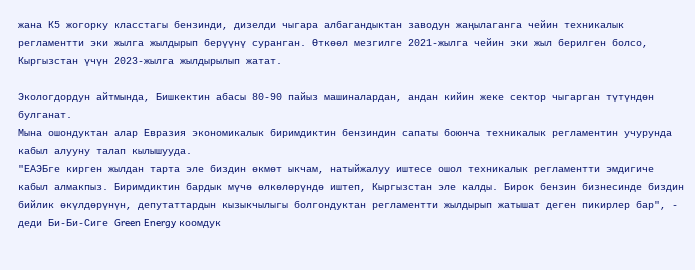жана К5 жогорку класстагы бензинди, дизелди чыгара албагандыктан заводун жаңылаганга чейин техникалык регламентти эки жылга жылдырып берүүнү суранган. Өткөөл мезгилге 2021-жылга чейин эки жыл берилген болсо, Кыргызстан үчүн 2023-жылга жылдырылып жатат.

Экологдордун айтмында, Бишкектин абасы 80-90 пайыз машиналардан, андан кийин жеке сектор чыгарган түтүндөн булганат.
Мына ошондуктан алар Евразия экономикалык биримдиктин бензиндин сапаты боюнча техникалык регламентин учурунда кабыл алууну талап кылышууда.
"ЕАЭБге кирген жылдан тарта эле биздин өкмөт ыкчам, натыйжалуу иштесе ошол техникалык регламентти эмдигиче кабыл алмакпыз. Биримдиктин бардык мүчө өлкөлөрүндө иштеп, Кыргызстан эле калды. Бирок бензин бизнесинде биздин бийлик өкүлдөрүнүн, депутаттардын кызыкчылыгы болгондуктан регламентти жылдырып жатышат деген пикирлер бар", - деди Би-Би-Сиге Green Energy коомдук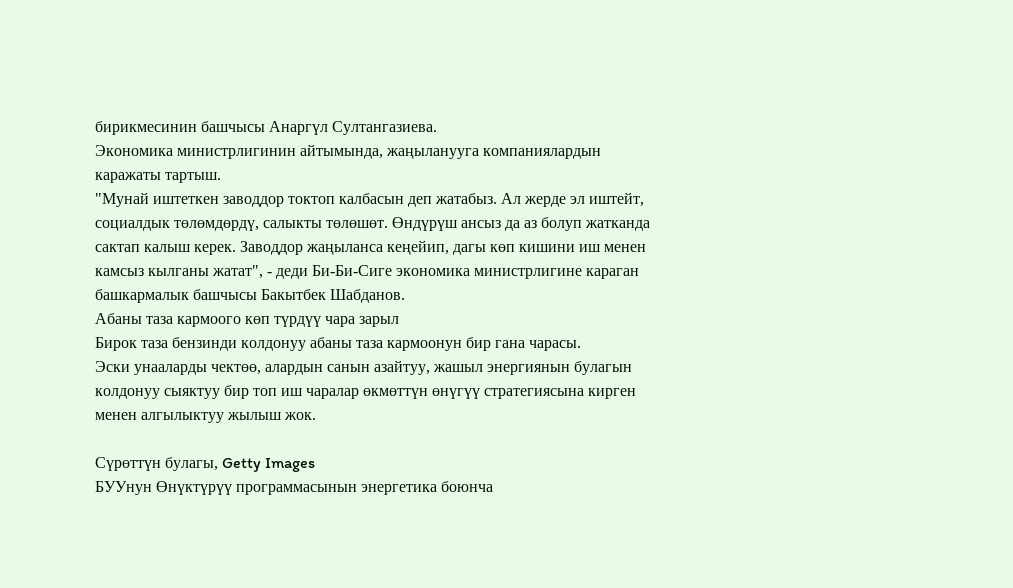бирикмесинин башчысы Анаргүл Султангазиева.
Экономика министрлигинин айтымында, жаңыланууга компаниялардын каражаты тартыш.
"Мунай иштеткен заводдор токтоп калбасын деп жатабыз. Ал жерде эл иштейт, социалдык төлөмдөрдү, салыкты төлөшөт. Өндүрүш ансыз да аз болуп жатканда сактап калыш керек. Заводдор жаңыланса кеңейип, дагы көп кишини иш менен камсыз кылганы жатат", - деди Би-Би-Сиге экономика министрлигине караган башкармалык башчысы Бакытбек Шабданов.
Абаны таза кармоого көп түрдүү чара зарыл
Бирок таза бензинди колдонуу абаны таза кармоонун бир гана чарасы.
Эски унааларды чектөө, алардын санын азайтуу, жашыл энергиянын булагын колдонуу сыяктуу бир топ иш чаралар өкмөттүн өнүгүү стратегиясына кирген менен алгылыктуу жылыш жок.

Сүрөттүн булагы, Getty Images
БУУнун Өнүктүрүү программасынын энергетика боюнча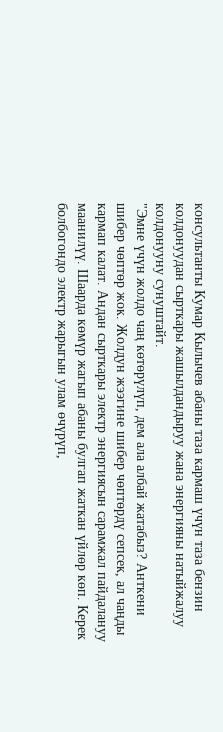консультанты Кумар Кылычев абаны таза кармаш үчүн таза бензин колдонуудан сырткары жашылдандыруу жана энергияны натыйжалуу колдонууну сунуштайт.
"Эмне үчүн жолдо чаң көтөрүлүп, дем ала албай жатабыз? Анткени шибер чөптөр жок. Жолдун жээгине шибер чөптөрдү сепсек, ал чаңды кармап калат. Андан сырткары электр энергиясын сарамжал пайдалануу маанилүү. Шаарда көмүр жагып абаны булгап жаткан үйлөр көп. Керек болбогондо электр жарыгын улам өчүрүп,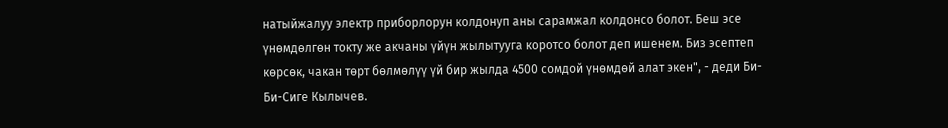натыйжалуу электр приборлорун колдонуп аны сарамжал колдонсо болот. Беш эсе үнөмдөлгөн токту же акчаны үйүн жылытууга коротсо болот деп ишенем. Биз эсептеп көрсөк, чакан төрт бөлмөлүү үй бир жылда 4500 сомдой үнөмдөй алат экен", - деди Би-Би-Сиге Кылычев.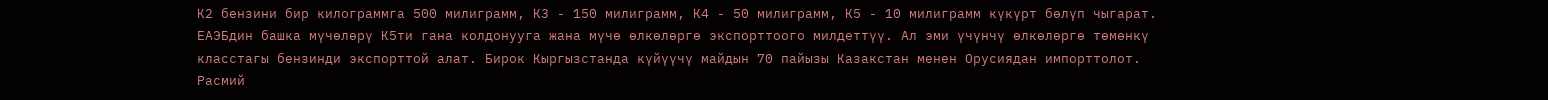К2 бензини бир килограммга 500 милиграмм, К3 - 150 милиграмм, К4 - 50 милиграмм, К5 - 10 милиграмм күкүрт бөлүп чыгарат. ЕАЭБдин башка мүчөлөрү К5ти гана колдонууга жана мүчө өлкөлөргө экспорттоого милдеттүү. Ал эми үчүнчү өлкөлөргө төмөнкү класстагы бензинди экспорттой алат. Бирок Кыргызстанда күйүүчү майдын 70 пайызы Казакстан менен Орусиядан импорттолот. Расмий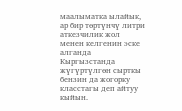маалыматка ылайык, ар бир төртүнчү литри аткезчилик жол менен келгенин эске алганда Кыргызстанда жүгүртүлгөн сырткы бензин да жогорку класстагы деп айтуу кыйын.